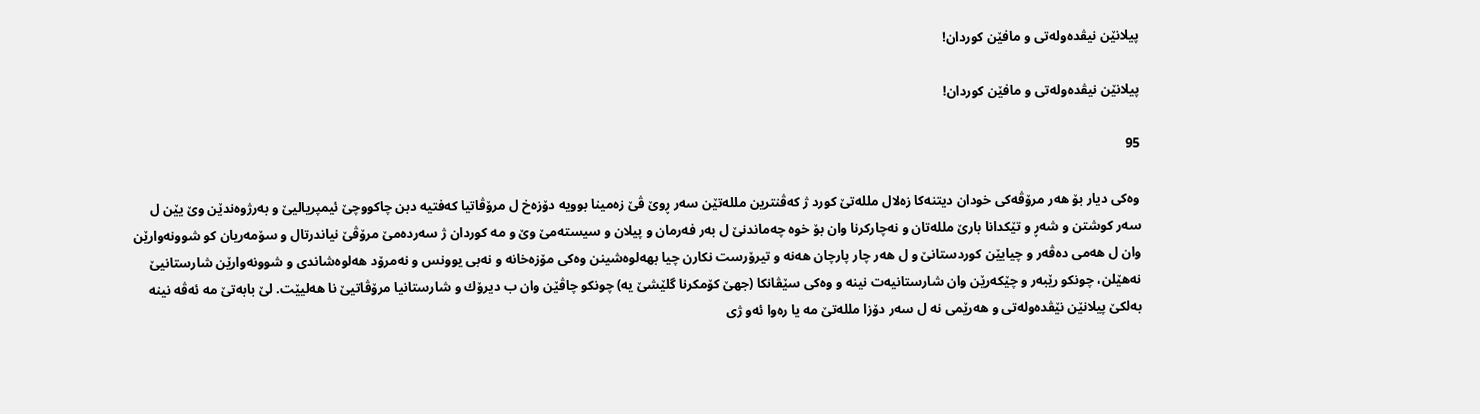پیلانێن نیڤده‌وله‌تی و مافێن كوردان!

پیلانێن نیڤده‌وله‌تی و مافێن كوردان!

95

وه‌كی دیار بۆ هه‌ر مرۆڤه‌كی خودان دیتنه‌كا زه‌لال ملله‌تێ كورد ژ كه‌ڤنترین ملله‌تێن سه‌ر ڕوێ ڤێ زه‌مینا بوویه‌ دۆزه‌خ ل مرۆڤاتیا كه‌فتیه‌ دبن چاكووچێ ئیمپریالیێ و به‌رژوه‌ندێن وێ یێن ل سه‌ر كوشتن و شه‌ڕ و تێكدانا بارێ ملله‌تان و نه‌چاركرنا وان بۆ خوه‌ چه‌ماندنێ ل به‌ر فه‌رمان و پیلان و سیسته‌مێ وێ و مه‌ كوردان ژ سه‌رده‌مێ مرۆڤێ نیاندرتال و سۆمه‌ریان كو شوونه‌وارێن وان ل هه‌می ده‌ڤه‌ر و چیایێن كوردستانێ و ل هه‌ر چار پارچان هه‌نه‌ و تیرۆرست نكارن چیا بهه‌لوه‌شینن وه‌كی مۆزه‌خانه‌ و نه‌بی یوونس و نه‌مرۆد هه‌لوه‌شاندی و شوونه‌وارێن شارستانیێ نه‌هێلن، چونكو رێبه‌ر و چێكه‌رێن وان شارستانیه‌ت نینه‌ و وه‌كی سێڤانكا (جهێ كۆمكرنا گلێشێ یه‌) چونكو چاڤێن وان ب دیرۆك و شارستانیا مرۆڤاتیێ نا هه‌لیێت. لێ بابه‌تێ مه‌ ئه‌ڤه‌ نینه‌ به‌لكێ پیلانێن نێڤده‌وله‌تی و هه‌رێمی نه‌ ل سه‌ر دۆزا ملله‌تێ مه‌ یا ره‌وا ئه‌و ژی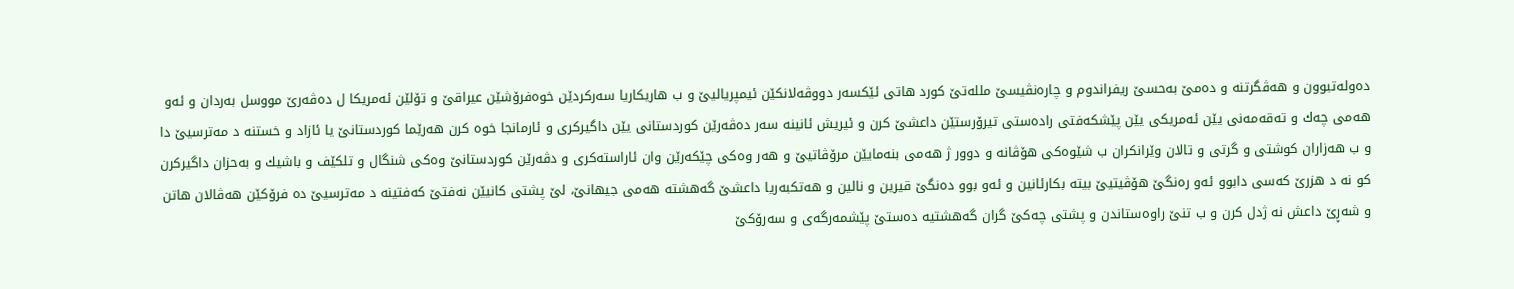ده‌وله‌تبوون و هه‌ڤگرتنه‌ و ده‌مێ به‌حسێ ریفراندوم و چاره‌نڤیسێ ملله‌تێ كورد هاتی ئێكسه‌ر دووڤه‌لانكێن ئیمپریالیێ و ب هاریكاریا سه‌ركردێن خوه‌فرۆشێن عیراقێ و تۆلێن ئه‌مریكا ل ده‌ڤه‌رێ مووسل به‌ردان و ئه‌و هه‌می چه‌ك و ته‌قه‌مه‌نی یێن ئه‌مریكی یێن پێشكه‌فتی راده‌ستی تیرۆرستێن داعشێ كرن و ئیریش ئانینه‌ سه‌ر ده‌ڤه‌رێن كوردستانی یێن داگیركری و ئارمانجا خوه‌ كرن هه‌رێما كوردستانێ یا ئازاد و خستنه‌ د مه‌ترسیێ دا و ب هه‌زاران كوشتی و گرتی و تالان وێرانكران ب شێوه‌كی هۆڤانه‌ و دوور ژ هه‌می بنه‌مایێن مرۆڤاتیێ و هه‌ر وه‌كی چێكه‌رێن وان ئاراسته‌كری و دڤه‌رێن كوردستانێ وه‌كی شنگال و تلكێف و باشیك و به‌حزان داگیركرن كو نه‌ د هزرێ كه‌سی دابوو ئه‌و ره‌نگێ هۆڤیتیێ بیته‌ بكارئانین و ئه‌و بوو ده‌نگێ قیرین و نالین و هه‌تكبه‌ریا داعشێ گه‌هشته‌ هه‌می جیهانێ، لێ پشتی كانیێن نه‌فتێ كه‌فتینه‌ د مه‌ترسیێ ده‌ فرۆكێن هه‌ڤالان هاتن و شه‌ڕێ داعش نه‌ ژدل كرن و ب تنێ راوه‌ستاندن و پشتی چه‌كێ گران گه‌هشتیه‌ ده‌ستێ پێشمه‌رگه‌ی و سه‌رۆكێ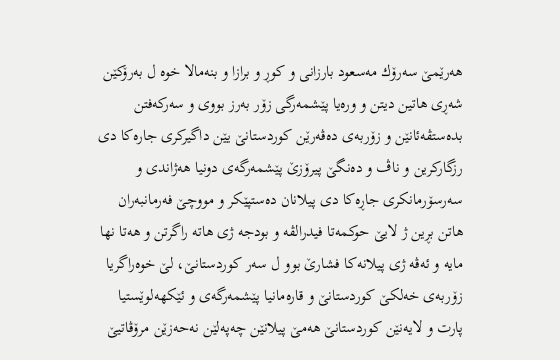هه‌رێمێ سه‌رۆك مه‌سعود بارزانی و كوڕ و برازا و بنه‌مالا خوه‌ ل به‌رۆكێن شه‌ڕی هاتین دیتن و وره‌یا پێشمه‌رگی زۆر به‌رز بووی و سه‌ركه‌فتن بده‌ستڤه‌ئانێن و زۆربه‌ی ده‌ڤه‌رێن كوردستانێ یێن داگیركری جاره‌كا دی رزگاركرین و ناڤ و ده‌نگێ پیرۆزێ پێشمه‌رگه‌ی دونیا هه‌ژاندی و سه‌رسۆرمانكری جاڕه‌كا دی پیلانان ده‌ستپێكر و مووچێ فه‌رمانبه‌ران هاتن بڕین ژ لایێ حوكمه‌تا فیدرالڤه‌ و بودجه‌ ژی هاته‌ راگرتن و هه‌تا نها مایه‌ و ئه‌ڤه‌ ژی پیلانه‌كا فشارێ بوو ل سه‌ر كوردستانێ، لێ خوه‌راگریا زۆربه‌ی خه‌لكێ كوردستانێ و قاره‌مانیا پێشمه‌رگه‌ی و ئێكهه‌لوێستیا پارت و لایه‌نێن كوردستانێ هه‌مێ پیلانێن چه‌په‌لێن نه‌حه‌زێن مرۆڤاتیێ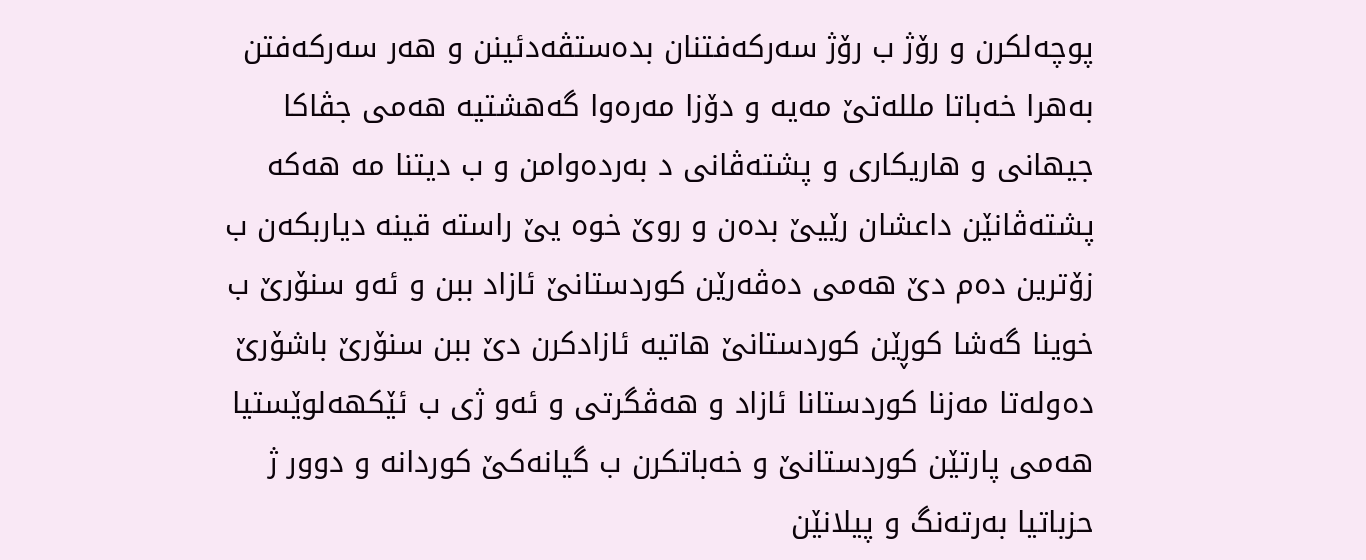پوچه‌لكرن و رۆژ ب رۆژ سه‌ركه‌فتنان بده‌ستڤه‌دئینن و هه‌ر سه‌ركه‌فتن به‌هرا خه‌باتا ملله‌تێ مه‌یه‌ و دۆزا مه‌ره‌وا گه‌هشتیه‌ هه‌می جڤاكا جیهانی و هاریكاری و پشته‌ڤانی د به‌رده‌وامن و ب دیتنا مه‌ هه‌كه‌ پشته‌ڤانێن داعشان رێیێ بده‌ن و روێ خوه‌ یێ راسته‌ قینه‌ دیاربكه‌ن ب زۆترین ده‌م دێ هه‌می ده‌ڤه‌رێن كوردستانێ ئازاد ببن و ئه‌و سنۆرێ ب خوینا گه‌شا كوڕێن كوردستانێ هاتیه‌ ئازادكرن دێ ببن سنۆرێ باشۆرێ ده‌وله‌تا مه‌زنا كوردستانا ئازاد و هه‌ڤگرتی و ئه‌و ژی ب ئێكهه‌لوێستیا هه‌می پارتێن كوردستانێ و خه‌باتكرن ب گیانه‌كێ كوردانه‌ و دوور ژ حزباتیا به‌رته‌نگ و پیلانێن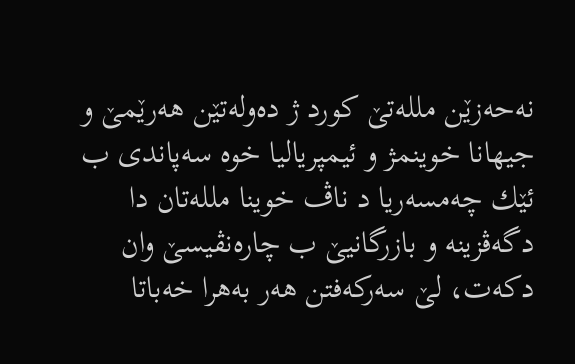نه‌حه‌زێن ملله‌تێ كورد ژ ده‌وله‌تێن هه‌رێمێ و جیهانا خوینمژ و ئیمپریالیا خوه‌ سه‌پاندی ب ئێك چه‌مسه‌ریا د ناڤ خوینا ملله‌تان دا دگه‌ڤزینه‌ و بازرگانیێ ب چاره‌نڤیسێ وان دكه‌ت، لێ سه‌ركه‌فتن هه‌ر به‌هرا خه‌باتا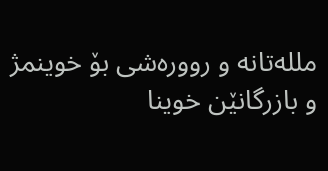ملله‌تانه‌ و رووره‌شی بۆ خوینمژ و بازرگانێن خوینا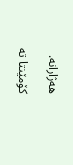هه‌ژارانه‌.

کۆمێنتا تە